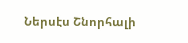Ներսէս Շնորհալի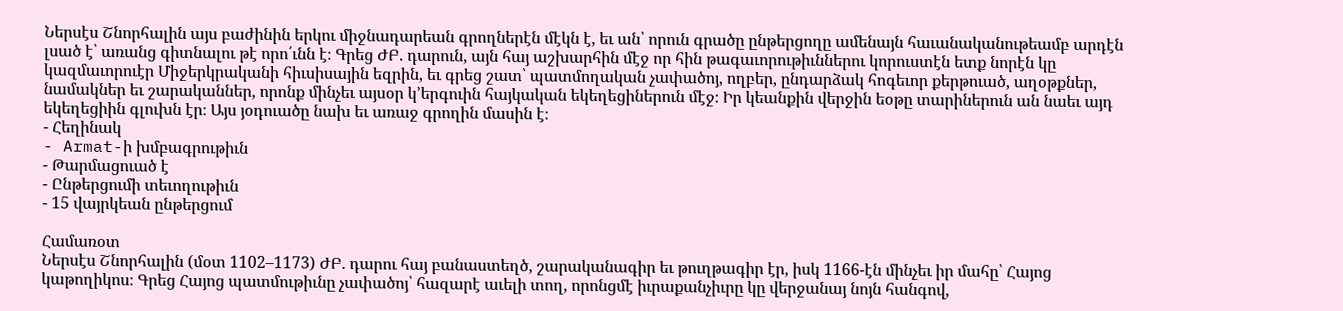Ներսէս Շնորհալին այս բաժինին երկու միջնադարեան գրողներէն մէկն է, եւ ան՝ որուն գրածը ընթերցողը ամենայն հաւանականութեամբ արդէն լսած է՝ առանց գիտնալու թէ որո՛ւնն է։ Գրեց ԺԲ. դարուն, այն հայ աշխարհին մէջ որ հին թագաւորութիւններու կորուստէն ետք նորէն կը կազմաւորուէր Միջերկրականի հիւսիսային եզրին, եւ գրեց շատ՝ պատմողական չափածոյ, ողբեր, ընդարձակ հոգեւոր քերթուած, աղօթքներ, նամակներ եւ շարականներ, որոնք մինչեւ այսօր կ՚երգուին հայկական եկեղեցիներուն մէջ։ Իր կեանքին վերջին եօթը տարիներուն ան նաեւ այդ եկեղեցիին գլուխն էր։ Այս յօդուածը նախ եւ առաջ գրողին մասին է։
- Հեղինակ
- Armat-ի խմբագրութիւն
- Թարմացուած է
- Ընթերցումի տեւողութիւն
- 15 վայրկեան ընթերցում

Համառօտ
Ներսէս Շնորհալին (մօտ 1102–1173) ԺԲ. դարու հայ բանաստեղծ, շարականագիր եւ թուղթագիր էր, իսկ 1166-էն մինչեւ իր մահը՝ Հայոց կաթողիկոս։ Գրեց Հայոց պատմութիւնը չափածոյ՝ հազարէ աւելի տող, որոնցմէ իւրաքանչիւրը կը վերջանայ նոյն հանգով,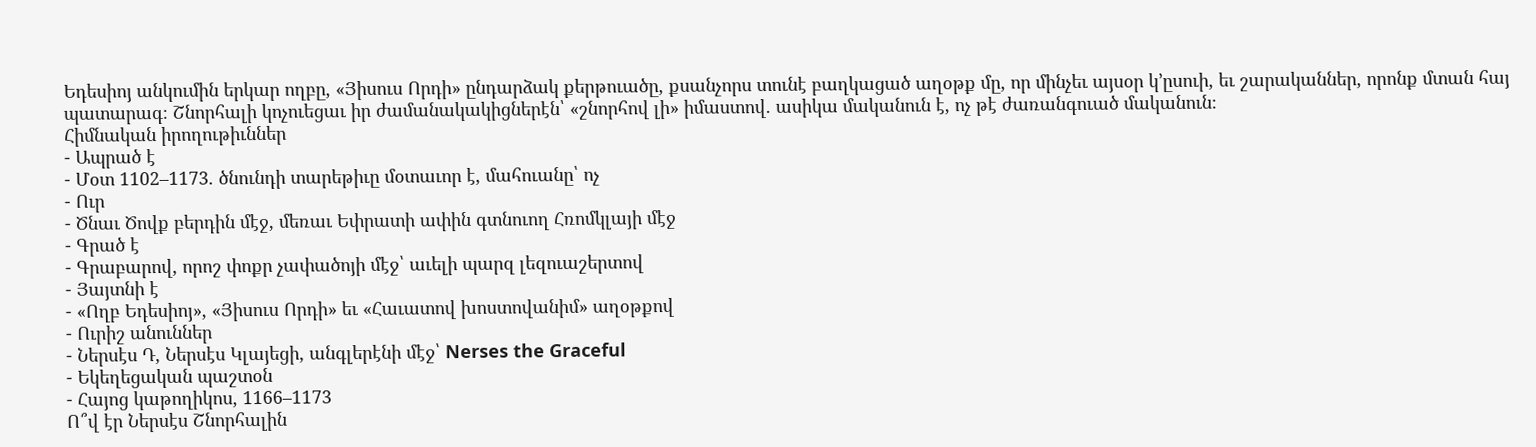Եդեսիոյ անկումին երկար ողբը, «Յիսուս Որդի» ընդարձակ քերթուածը, քսանչորս տունէ բաղկացած աղօթք մը, որ մինչեւ այսօր կ՚ըսուի, եւ շարականներ, որոնք մտան հայ պատարագ։ Շնորհալի կոչուեցաւ իր ժամանակակիցներէն՝ «շնորհով լի» իմաստով. ասիկա մականուն է, ոչ թէ ժառանգուած մականուն։
Հիմնական իրողութիւններ
- Ապրած է
- Մօտ 1102–1173. ծնունդի տարեթիւը մօտաւոր է, մահուանը՝ ոչ
- Ուր
- Ծնաւ Ծովք բերդին մէջ, մեռաւ Եփրատի ափին գտնուող Հռոմկլայի մէջ
- Գրած է
- Գրաբարով, որոշ փոքր չափածոյի մէջ՝ աւելի պարզ լեզուաշերտով
- Յայտնի է
- «Ողբ Եդեսիոյ», «Յիսուս Որդի» եւ «Հաւատով խոստովանիմ» աղօթքով
- Ուրիշ անուններ
- Ներսէս Դ, Ներսէս Կլայեցի, անգլերէնի մէջ՝ Nerses the Graceful
- Եկեղեցական պաշտօն
- Հայոց կաթողիկոս, 1166–1173
Ո՞վ էր Ներսէս Շնորհալին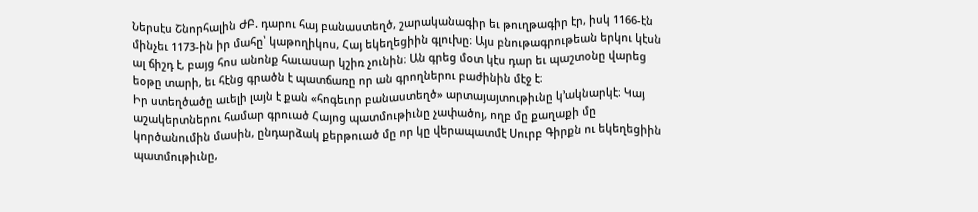Ներսէս Շնորհալին ԺԲ. դարու հայ բանաստեղծ, շարականագիր եւ թուղթագիր էր, իսկ 1166-էն մինչեւ 1173-ին իր մահը՝ կաթողիկոս, Հայ եկեղեցիին գլուխը։ Այս բնութագրութեան երկու կէսն ալ ճիշդ է, բայց հոս անոնք հաւասար կշիռ չունին։ Ան գրեց մօտ կէս դար եւ պաշտօնը վարեց եօթը տարի, եւ հէնց գրածն է պատճառը որ ան գրողներու բաժինին մէջ է։
Իր ստեղծածը աւելի լայն է քան «հոգեւոր բանաստեղծ» արտայայտութիւնը կ՚ակնարկէ։ Կայ աշակերտներու համար գրուած Հայոց պատմութիւնը չափածոյ, ողբ մը քաղաքի մը կործանումին մասին, ընդարձակ քերթուած մը որ կը վերապատմէ Սուրբ Գիրքն ու եկեղեցիին պատմութիւնը,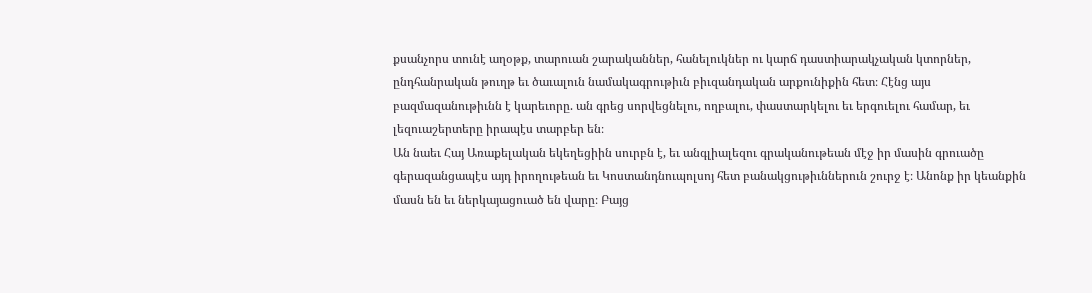քսանչորս տունէ աղօթք, տարուան շարականներ, հանելուկներ ու կարճ դաստիարակչական կտորներ, ընդհանրական թուղթ եւ ծաւալուն նամակագրութիւն բիւզանդական արքունիքին հետ։ Հէնց այս բազմազանութիւնն է կարեւորը. ան գրեց սորվեցնելու, ողբալու, փաստարկելու եւ երգուելու համար, եւ լեզուաշերտերը իրապէս տարբեր են։
Ան նաեւ Հայ Առաքելական եկեղեցիին սուրբն է, եւ անգլիալեզու գրականութեան մէջ իր մասին գրուածը գերազանցապէս այդ իրողութեան եւ Կոստանդնուպոլսոյ հետ բանակցութիւններուն շուրջ է։ Անոնք իր կեանքին մասն են եւ ներկայացուած են վարը։ Բայց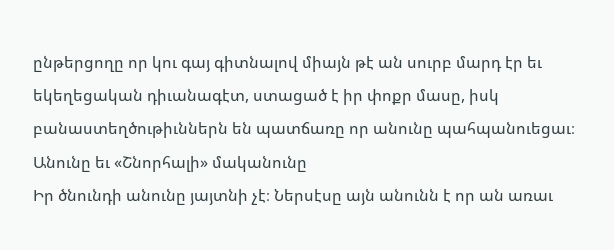ընթերցողը որ կու գայ գիտնալով միայն թէ ան սուրբ մարդ էր եւ եկեղեցական դիւանագէտ, ստացած է իր փոքր մասը, իսկ բանաստեղծութիւններն են պատճառը որ անունը պահպանուեցաւ։
Անունը եւ «Շնորհալի» մականունը
Իր ծնունդի անունը յայտնի չէ։ Ներսէսը այն անունն է որ ան առաւ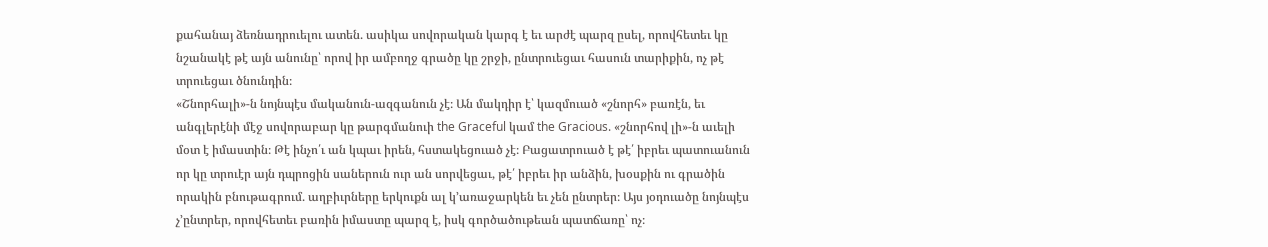քահանայ ձեռնադրուելու ատեն. ասիկա սովորական կարգ է եւ արժէ պարզ ըսել, որովհետեւ կը նշանակէ թէ այն անունը՝ որով իր ամբողջ գրածը կը շրջի, ընտրուեցաւ հասուն տարիքին, ոչ թէ տրուեցաւ ծնունդին։
«Շնորհալի»-ն նոյնպէս մականուն-ազգանուն չէ։ Ան մակդիր է՝ կազմուած «շնորհ» բառէն, եւ անգլերէնի մէջ սովորաբար կը թարգմանուի the Graceful կամ the Gracious. «շնորհով լի»-ն աւելի մօտ է իմաստին։ Թէ ինչո՛ւ ան կպաւ իրեն, հստակեցուած չէ։ Բացատրուած է թէ՛ իբրեւ պատուանուն որ կը տրուէր այն դպրոցին սաներուն ուր ան սորվեցաւ, թէ՛ իբրեւ իր անձին, խօսքին ու գրածին որակին բնութագրում. աղբիւրները երկուքն ալ կ՚առաջարկեն եւ չեն ընտրեր։ Այս յօդուածը նոյնպէս չ՚ընտրեր, որովհետեւ բառին իմաստը պարզ է, իսկ գործածութեան պատճառը՝ ոչ։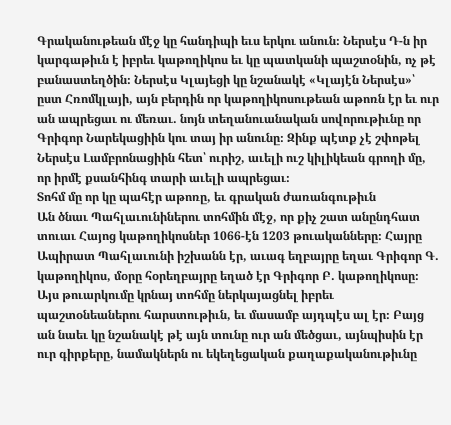Գրականութեան մէջ կը հանդիպի եւս երկու անուն։ Ներսէս Դ-ն իր կարգաթիւն է իբրեւ կաթողիկոս եւ կը պատկանի պաշտօնին, ոչ թէ բանաստեղծին։ Ներսէս Կլայեցի կը նշանակէ «Կլայէն Ներսէս»՝ ըստ Հռոմկլայի, այն բերդին որ կաթողիկոսութեան աթոռն էր եւ ուր ան ապրեցաւ ու մեռաւ. նոյն տեղանուանական սովորութիւնը որ Գրիգոր Նարեկացիին կու տայ իր անունը։ Զինք պէտք չէ շփոթել Ներսէս Լամբրոնացիին հետ՝ ուրիշ, աւելի ուշ կիլիկեան գրողի մը, որ իրմէ քսանհինգ տարի աւելի ապրեցաւ։
Տոհմ մը որ կը պահէր աթոռը, եւ գրական ժառանգութիւն
Ան ծնաւ Պահլաւունիներու տոհմին մէջ, որ քիչ շատ անընդհատ տուաւ Հայոց կաթողիկոսներ 1066-էն 1203 թուականները։ Հայրը Ապիրատ Պահլաւունի իշխանն էր, աւագ եղբայրը եղաւ Գրիգոր Գ. կաթողիկոս, մօրը հօրեղբայրը եղած էր Գրիգոր Բ. կաթողիկոսը։ Այս թուարկումը կրնայ տոհմը ներկայացնել իբրեւ պաշտօնեաներու հարստութիւն, եւ մասամբ այդպէս ալ էր։ Բայց ան նաեւ կը նշանակէ թէ այն տունը ուր ան մեծցաւ, այնպիսին էր ուր գիրքերը, նամակներն ու եկեղեցական քաղաքականութիւնը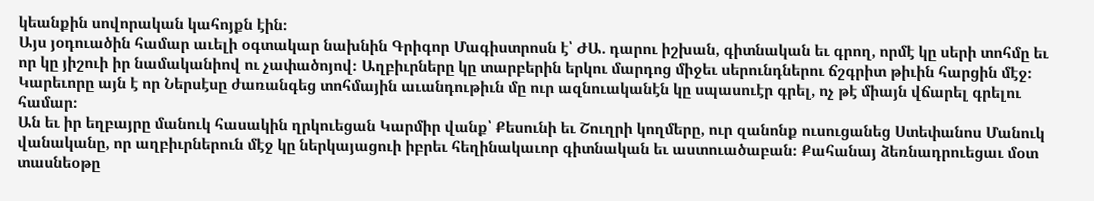կեանքին սովորական կահոյքն էին։
Այս յօդուածին համար աւելի օգտակար նախնին Գրիգոր Մագիստրոսն է՝ ԺԱ. դարու իշխան, գիտնական եւ գրող, որմէ կը սերի տոհմը եւ որ կը յիշուի իր նամականիով ու չափածոյով։ Աղբիւրները կը տարբերին երկու մարդոց միջեւ սերունդներու ճշգրիտ թիւին հարցին մէջ։ Կարեւորը այն է որ Ներսէսը ժառանգեց տոհմային աւանդութիւն մը ուր ազնուականէն կը սպասուէր գրել, ոչ թէ միայն վճարել գրելու համար։
Ան եւ իր եղբայրը մանուկ հասակին ղրկուեցան Կարմիր վանք՝ Քեսունի եւ Շուղրի կողմերը, ուր զանոնք ուսուցանեց Ստեփանոս Մանուկ վանականը, որ աղբիւրներուն մէջ կը ներկայացուի իբրեւ հեղինակաւոր գիտնական եւ աստուածաբան։ Քահանայ ձեռնադրուեցաւ մօտ տասնեօթը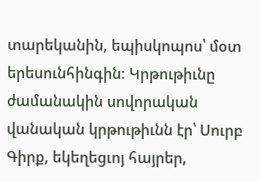տարեկանին, եպիսկոպոս՝ մօտ երեսունհինգին։ Կրթութիւնը ժամանակին սովորական վանական կրթութիւնն էր՝ Սուրբ Գիրք, եկեղեցւոյ հայրեր,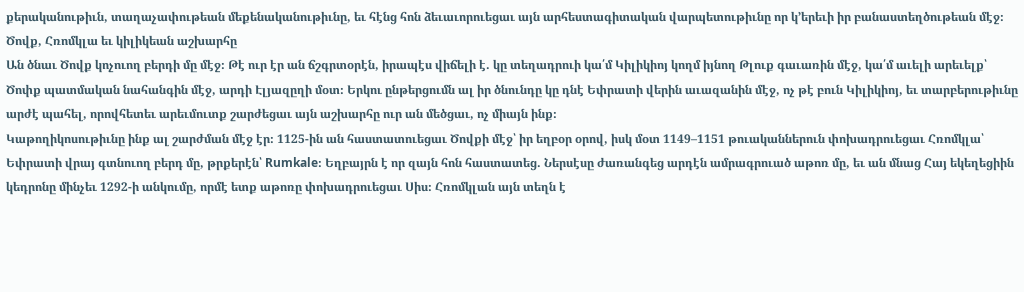քերականութիւն, տաղաչափութեան մեքենականութիւնը, եւ հէնց հոն ձեւաւորուեցաւ այն արհեստագիտական վարպետութիւնը որ կ՚երեւի իր բանաստեղծութեան մէջ։
Ծովք, Հռոմկլա եւ կիլիկեան աշխարհը
Ան ծնաւ Ծովք կոչուող բերդի մը մէջ։ Թէ ուր էր ան ճշգրտօրէն, իրապէս վիճելի է. կը տեղադրուի կա՛մ Կիլիկիոյ կողմ իյնող Թլուք գաւառին մէջ, կա՛մ աւելի արեւելք՝ Ծոփք պատմական նահանգին մէջ, արդի Էլյազըղի մօտ։ Երկու ընթերցումն ալ իր ծնունդը կը դնէ Եփրատի վերին աւազանին մէջ, ոչ թէ բուն Կիլիկիոյ, եւ տարբերութիւնը արժէ պահել, որովհետեւ արեւմուտք շարժեցաւ այն աշխարհը ուր ան մեծցաւ, ոչ միայն ինք։
Կաթողիկոսութիւնը ինք ալ շարժման մէջ էր։ 1125-ին ան հաստատուեցաւ Ծովքի մէջ՝ իր եղբօր օրով, իսկ մօտ 1149–1151 թուականներուն փոխադրուեցաւ Հռոմկլա՝ Եփրատի վրայ գտնուող բերդ մը, թրքերէն՝ Rumkale։ Եղբայրն է որ զայն հոն հաստատեց. Ներսէսը ժառանգեց արդէն ամրագրուած աթոռ մը, եւ ան մնաց Հայ եկեղեցիին կեդրոնը մինչեւ 1292-ի անկումը, որմէ ետք աթոռը փոխադրուեցաւ Սիս։ Հռոմկլան այն տեղն է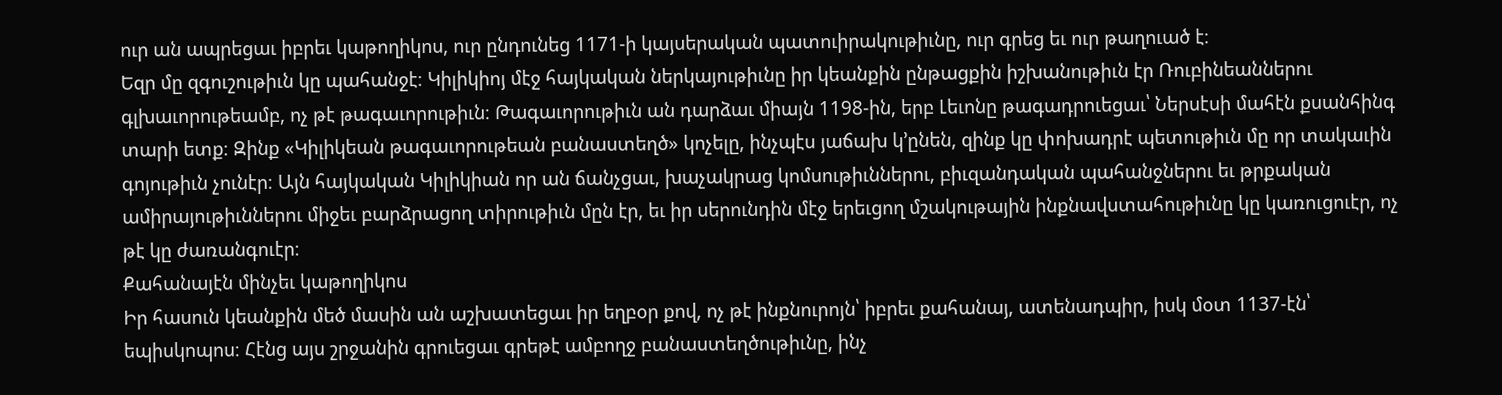ուր ան ապրեցաւ իբրեւ կաթողիկոս, ուր ընդունեց 1171-ի կայսերական պատուիրակութիւնը, ուր գրեց եւ ուր թաղուած է։
Եզր մը զգուշութիւն կը պահանջէ։ Կիլիկիոյ մէջ հայկական ներկայութիւնը իր կեանքին ընթացքին իշխանութիւն էր Ռուբինեաններու գլխաւորութեամբ, ոչ թէ թագաւորութիւն։ Թագաւորութիւն ան դարձաւ միայն 1198-ին, երբ Լեւոնը թագադրուեցաւ՝ Ներսէսի մահէն քսանհինգ տարի ետք։ Զինք «Կիլիկեան թագաւորութեան բանաստեղծ» կոչելը, ինչպէս յաճախ կ՚ընեն, զինք կը փոխադրէ պետութիւն մը որ տակաւին գոյութիւն չունէր։ Այն հայկական Կիլիկիան որ ան ճանչցաւ, խաչակրաց կոմսութիւններու, բիւզանդական պահանջներու եւ թրքական ամիրայութիւններու միջեւ բարձրացող տիրութիւն մըն էր, եւ իր սերունդին մէջ երեւցող մշակութային ինքնավստահութիւնը կը կառուցուէր, ոչ թէ կը ժառանգուէր։
Քահանայէն մինչեւ կաթողիկոս
Իր հասուն կեանքին մեծ մասին ան աշխատեցաւ իր եղբօր քով, ոչ թէ ինքնուրոյն՝ իբրեւ քահանայ, ատենադպիր, իսկ մօտ 1137-էն՝ եպիսկոպոս։ Հէնց այս շրջանին գրուեցաւ գրեթէ ամբողջ բանաստեղծութիւնը, ինչ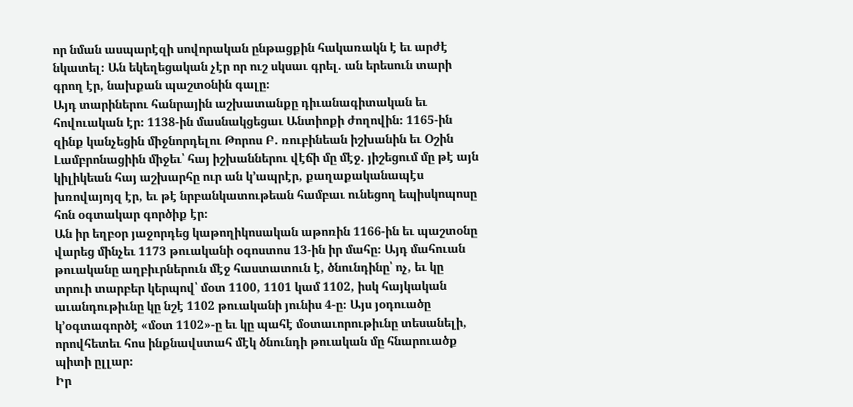որ նման ասպարէզի սովորական ընթացքին հակառակն է եւ արժէ նկատել։ Ան եկեղեցական չէր որ ուշ սկսաւ գրել. ան երեսուն տարի գրող էր, նախքան պաշտօնին գալը։
Այդ տարիներու հանրային աշխատանքը դիւանագիտական եւ հովուական էր։ 1138-ին մասնակցեցաւ Անտիոքի ժողովին։ 1165-ին զինք կանչեցին միջնորդելու Թորոս Բ. ռուբինեան իշխանին եւ Օշին Լամբրոնացիին միջեւ՝ հայ իշխաններու վէճի մը մէջ. յիշեցում մը թէ այն կիլիկեան հայ աշխարհը ուր ան կ՚ապրէր, քաղաքականապէս խռովայոյզ էր, եւ թէ նրբանկատութեան համբաւ ունեցող եպիսկոպոսը հոն օգտակար գործիք էր։
Ան իր եղբօր յաջորդեց կաթողիկոսական աթոռին 1166-ին եւ պաշտօնը վարեց մինչեւ 1173 թուականի օգոստոս 13-ին իր մահը։ Այդ մահուան թուականը աղբիւրներուն մէջ հաստատուն է, ծնունդինը՝ ոչ, եւ կը տրուի տարբեր կերպով՝ մօտ 1100, 1101 կամ 1102, իսկ հայկական աւանդութիւնը կը նշէ 1102 թուականի յունիս 4-ը։ Այս յօդուածը կ՚օգտագործէ «մօտ 1102»-ը եւ կը պահէ մօտաւորութիւնը տեսանելի, որովհետեւ հոս ինքնավստահ մէկ ծնունդի թուական մը հնարուածք պիտի ըլլար։
Իր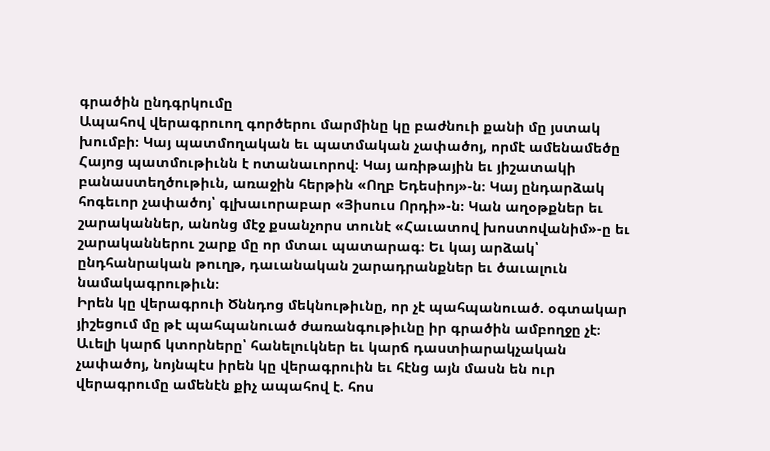գրածին ընդգրկումը
Ապահով վերագրուող գործերու մարմինը կը բաժնուի քանի մը յստակ խումբի։ Կայ պատմողական եւ պատմական չափածոյ, որմէ ամենամեծը Հայոց պատմութիւնն է ոտանաւորով։ Կայ առիթային եւ յիշատակի բանաստեղծութիւն, առաջին հերթին «Ողբ Եդեսիոյ»-ն։ Կայ ընդարձակ հոգեւոր չափածոյ՝ գլխաւորաբար «Յիսուս Որդի»-ն։ Կան աղօթքներ եւ շարականներ, անոնց մէջ քսանչորս տունէ «Հաւատով խոստովանիմ»-ը եւ շարականներու շարք մը որ մտաւ պատարագ։ Եւ կայ արձակ՝ ընդհանրական թուղթ, դաւանական շարադրանքներ եւ ծաւալուն նամակագրութիւն։
Իրեն կը վերագրուի Ծննդոց մեկնութիւնը, որ չէ պահպանուած. օգտակար յիշեցում մը թէ պահպանուած ժառանգութիւնը իր գրածին ամբողջը չէ։ Աւելի կարճ կտորները՝ հանելուկներ եւ կարճ դաստիարակչական չափածոյ, նոյնպէս իրեն կը վերագրուին եւ հէնց այն մասն են ուր վերագրումը ամենէն քիչ ապահով է. հոս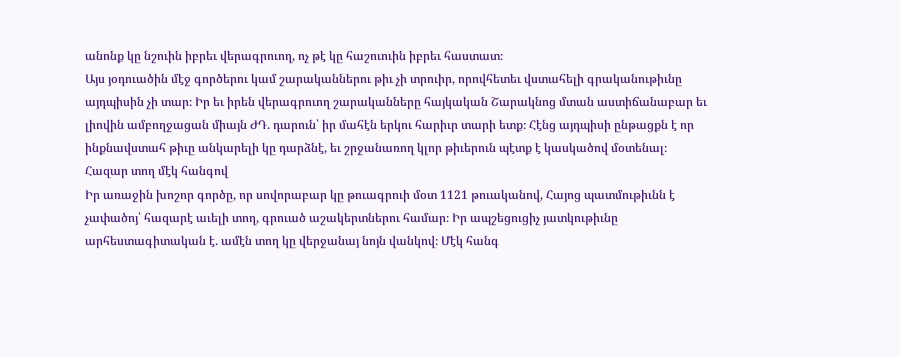անոնք կը նշուին իբրեւ վերագրուող, ոչ թէ կը հաշուուին իբրեւ հաստատ։
Այս յօդուածին մէջ գործերու կամ շարականներու թիւ չի տրուիր, որովհետեւ վստահելի գրականութիւնը այդպիսին չի տար։ Իր եւ իրեն վերագրուող շարականները հայկական Շարակնոց մտան աստիճանաբար եւ լիովին ամբողջացան միայն ԺԴ. դարուն՝ իր մահէն երկու հարիւր տարի ետք։ Հէնց այդպիսի ընթացքն է որ ինքնավստահ թիւը անկարելի կը դարձնէ, եւ շրջանառող կլոր թիւերուն պէտք է կասկածով մօտենալ։
Հազար տող մէկ հանգով
Իր առաջին խոշոր գործը, որ սովորաբար կը թուագրուի մօտ 1121 թուականով, Հայոց պատմութիւնն է չափածոյ՝ հազարէ աւելի տող, գրուած աշակերտներու համար։ Իր ապշեցուցիչ յատկութիւնը արհեստագիտական է. ամէն տող կը վերջանայ նոյն վանկով։ Մէկ հանգ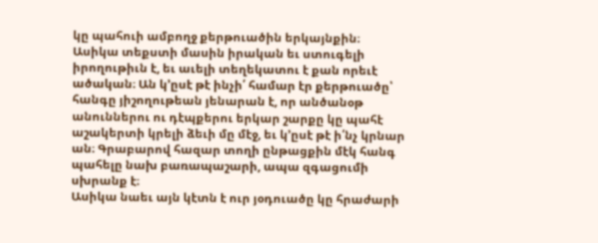կը պահուի ամբողջ քերթուածին երկայնքին։
Ասիկա տեքստի մասին իրական եւ ստուգելի իրողութիւն է, եւ աւելի տեղեկատու է քան որեւէ ածական։ Ան կ՚ըսէ թէ ինչի՛ համար էր քերթուածը՝ հանգը յիշողութեան յենարան է, որ անծանօթ անուններու ու դէպքերու երկար շարքը կը պահէ աշակերտի կրելի ձեւի մը մէջ, եւ կ՚ըսէ թէ ի՛նչ կրնար ան։ Գրաբարով հազար տողի ընթացքին մէկ հանգ պահելը նախ բառապաշարի, ապա զգացումի սխրանք է։
Ասիկա նաեւ այն կէտն է ուր յօդուածը կը հրաժարի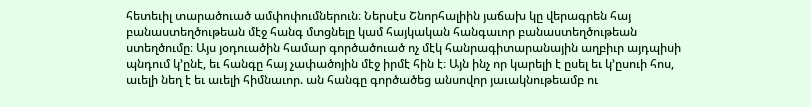հետեւիլ տարածուած ամփոփումներուն։ Ներսէս Շնորհալիին յաճախ կը վերագրեն հայ բանաստեղծութեան մէջ հանգ մտցնելը կամ հայկական հանգաւոր բանաստեղծութեան ստեղծումը։ Այս յօդուածին համար գործածուած ոչ մէկ հանրագիտարանային աղբիւր այդպիսի պնդում կ՚ընէ, եւ հանգը հայ չափածոյին մէջ իրմէ հին է։ Այն ինչ որ կարելի է ըսել եւ կ՚ըսուի հոս, աւելի նեղ է եւ աւելի հիմնաւոր. ան հանգը գործածեց անսովոր յաւակնութեամբ ու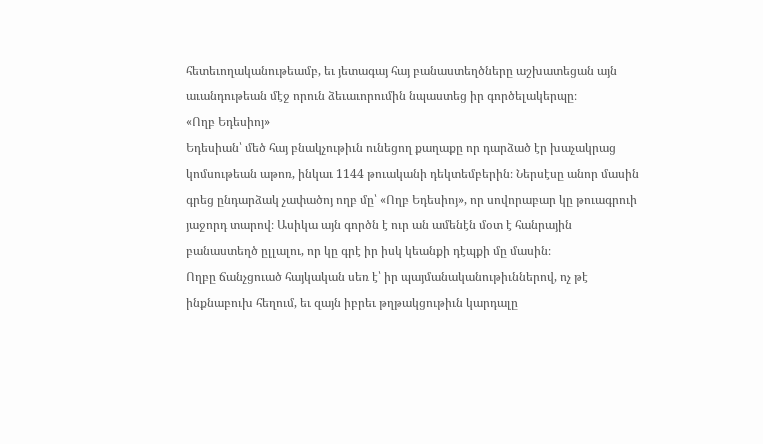հետեւողականութեամբ, եւ յետագայ հայ բանաստեղծները աշխատեցան այն աւանդութեան մէջ որուն ձեւաւորումին նպաստեց իր գործելակերպը։
«Ողբ Եդեսիոյ»
Եդեսիան՝ մեծ հայ բնակչութիւն ունեցող քաղաքը որ դարձած էր խաչակրաց կոմսութեան աթոռ, ինկաւ 1144 թուականի դեկտեմբերին։ Ներսէսը անոր մասին գրեց ընդարձակ չափածոյ ողբ մը՝ «Ողբ Եդեսիոյ», որ սովորաբար կը թուագրուի յաջորդ տարով։ Ասիկա այն գործն է ուր ան ամենէն մօտ է հանրային բանաստեղծ ըլլալու, որ կը գրէ իր իսկ կեանքի դէպքի մը մասին։
Ողբը ճանչցուած հայկական սեռ է՝ իր պայմանականութիւններով, ոչ թէ ինքնաբուխ հեղում, եւ զայն իբրեւ թղթակցութիւն կարդալը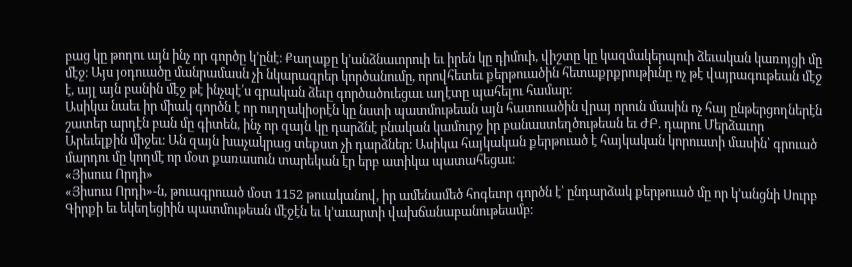բաց կը թողու այն ինչ որ գործը կ՚ընէ։ Քաղաքը կ՚անձնաւորուի եւ իրեն կը դիմուի, վիշտը կը կազմակերպուի ձեւական կառոյցի մը մէջ։ Այս յօդուածը մանրամասն չի նկարագրեր կործանումը, որովհետեւ քերթուածին հետաքրքրութիւնը ոչ թէ վայրագութեան մէջ է, այլ այն բանին մէջ թէ ինչպէ՛ս գրական ձեւը գործածուեցաւ աղէտը պահելու համար։
Ասիկա նաեւ իր միակ գործն է որ ուղղակիօրէն կը նստի պատմութեան այն հատուածին վրայ որուն մասին ոչ հայ ընթերցողներէն շատեր արդէն բան մը գիտեն, ինչ որ զայն կը դարձնէ բնական կամուրջ իր բանաստեղծութեան եւ ԺԲ. դարու Մերձաւոր Արեւելքին միջեւ։ Ան զայն խաչակրաց տեքստ չի դարձներ։ Ասիկա հայկական քերթուած է հայկական կորուստի մասին՝ գրուած մարդու մը կողմէ որ մօտ քառասուն տարեկան էր երբ ատիկա պատահեցաւ։
«Յիսուս Որդի»
«Յիսուս Որդի»-ն, թուագրուած մօտ 1152 թուականով, իր ամենամեծ հոգեւոր գործն է՝ ընդարձակ քերթուած մը որ կ՚անցնի Սուրբ Գիրքի եւ եկեղեցիին պատմութեան մէջէն եւ կ՚աւարտի վախճանաբանութեամբ։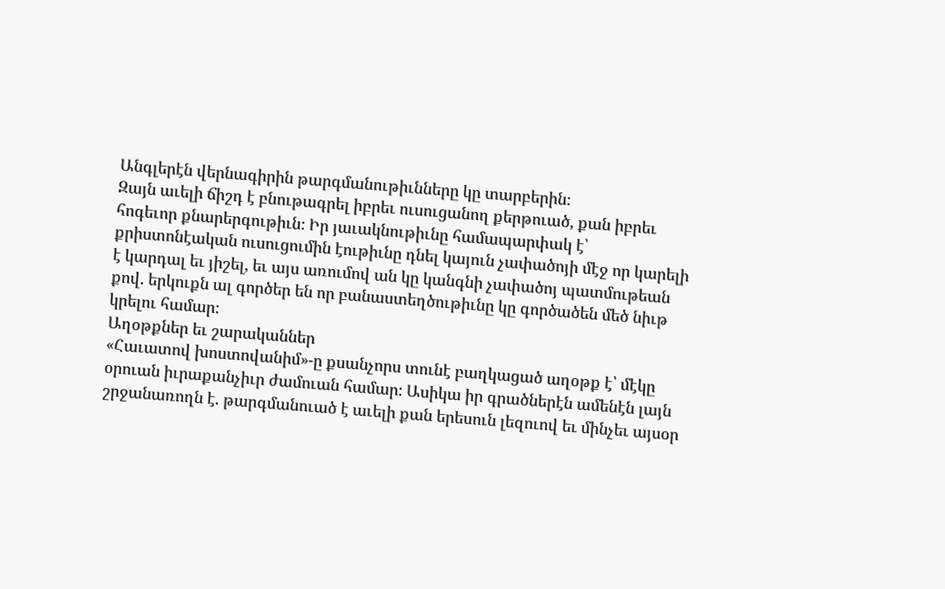Անգլերէն վերնագիրին թարգմանութիւնները կը տարբերին։
Զայն աւելի ճիշդ է բնութագրել իբրեւ ուսուցանող քերթուած, քան իբրեւ հոգեւոր քնարերգութիւն։ Իր յաւակնութիւնը համապարփակ է՝ քրիստոնէական ուսուցումին էութիւնը դնել կայուն չափածոյի մէջ որ կարելի է կարդալ եւ յիշել, եւ այս առումով ան կը կանգնի չափածոյ պատմութեան քով. երկուքն ալ գործեր են որ բանաստեղծութիւնը կը գործածեն մեծ նիւթ կրելու համար։
Աղօթքներ եւ շարականներ
«Հաւատով խոստովանիմ»-ը քսանչորս տունէ բաղկացած աղօթք է՝ մէկը օրուան իւրաքանչիւր ժամուան համար։ Ասիկա իր գրածներէն ամենէն լայն շրջանառողն է. թարգմանուած է աւելի քան երեսուն լեզուով եւ մինչեւ այսօր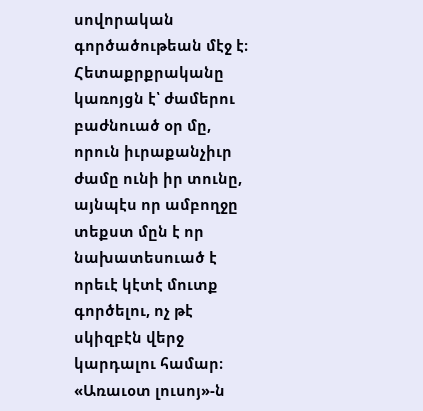սովորական գործածութեան մէջ է։ Հետաքրքրականը կառոյցն է՝ ժամերու բաժնուած օր մը, որուն իւրաքանչիւր ժամը ունի իր տունը, այնպէս որ ամբողջը տեքստ մըն է որ նախատեսուած է որեւէ կէտէ մուտք գործելու, ոչ թէ սկիզբէն վերջ կարդալու համար։
«Առաւօտ լուսոյ»-ն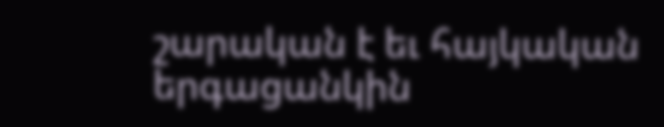շարական է եւ հայկական երգացանկին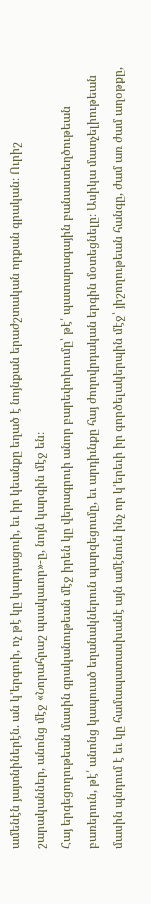ամենէն յայտնիներէն. ան կ՚երգուի, ոչ թէ կը կարդացուի, եւ իր կեանքը եղած է նոյնքան երաժշտական որքան գրական։ Ուրիշ շարականներ, անոնց մէջ «Նորահրաշ պսակաւոր»-ը, նոյն կարգին մէջ են։
Հայ երգեցողութեան մասին գրականութեան մէջ իրեն կը վերագրուի անոր բարեփոխումը՝ թէ՛ պատարագային բանաստեղծութեան բառերուն, թէ՛ անոնց կապուած եղանակներուն պարզեցումը, եւ արդիւնքը հայ ժողովրդական երգին մօտեցնելը։ Ասիկա մատչելիութեան մասին պնդում է եւ կը համապատասխանէ այն ամէնուն ինչ որ կ՚երեւի իր գործելակերպին մէջ՝ յիշողութեան հանգը, ժամ առ ժամ աղօթքը,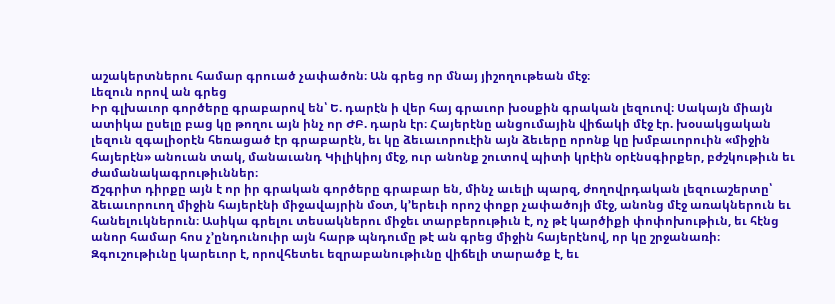աշակերտներու համար գրուած չափածոն։ Ան գրեց որ մնայ յիշողութեան մէջ։
Լեզուն որով ան գրեց
Իր գլխաւոր գործերը գրաբարով են՝ Ե. դարէն ի վեր հայ գրաւոր խօսքին գրական լեզուով։ Սակայն միայն ատիկա ըսելը բաց կը թողու այն ինչ որ ԺԲ. դարն էր։ Հայերէնը անցումային վիճակի մէջ էր. խօսակցական լեզուն զգալիօրէն հեռացած էր գրաբարէն, եւ կը ձեւաւորուէին այն ձեւերը որոնք կը խմբաւորուին «միջին հայերէն» անուան տակ, մանաւանդ Կիլիկիոյ մէջ, ուր անոնք շուտով պիտի կրէին օրէնսգիրքեր, բժշկութիւն եւ ժամանակագրութիւններ։
Ճշգրիտ դիրքը այն է որ իր գրական գործերը գրաբար են, մինչ աւելի պարզ, ժողովրդական լեզուաշերտը՝ ձեւաւորուող միջին հայերէնի միջավայրին մօտ, կ՚երեւի որոշ փոքր չափածոյի մէջ, անոնց մէջ առակներուն եւ հանելուկներուն։ Ասիկա գրելու տեսակներու միջեւ տարբերութիւն է, ոչ թէ կարծիքի փոփոխութիւն, եւ հէնց անոր համար հոս չ՚ընդունուիր այն հարթ պնդումը թէ ան գրեց միջին հայերէնով, որ կը շրջանառի։
Զգուշութիւնը կարեւոր է, որովհետեւ եզրաբանութիւնը վիճելի տարածք է, եւ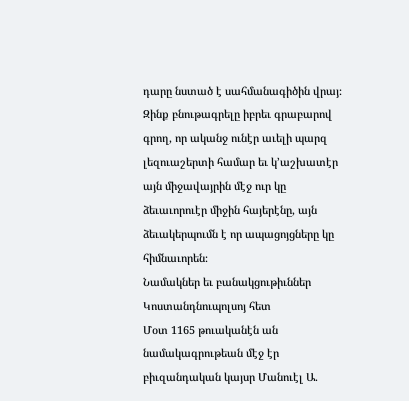դարը նստած է սահմանագիծին վրայ։ Զինք բնութագրելը իբրեւ գրաբարով գրող, որ ականջ ունէր աւելի պարզ լեզուաշերտի համար եւ կ՚աշխատէր այն միջավայրին մէջ ուր կը ձեւաւորուէր միջին հայերէնը, այն ձեւակերպումն է որ ապացոյցները կը հիմնաւորեն։
Նամակներ եւ բանակցութիւններ Կոստանդնուպոլսոյ հետ
Մօտ 1165 թուականէն ան նամակագրութեան մէջ էր բիւզանդական կայսր Մանուէլ Ա.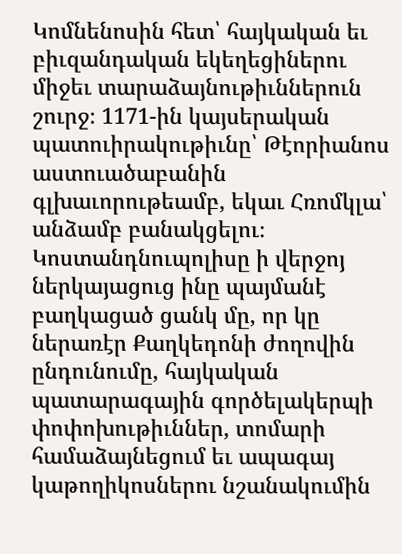Կոմնենոսին հետ՝ հայկական եւ բիւզանդական եկեղեցիներու միջեւ տարաձայնութիւններուն շուրջ։ 1171-ին կայսերական պատուիրակութիւնը՝ Թէորիանոս աստուածաբանին գլխաւորութեամբ, եկաւ Հռոմկլա՝ անձամբ բանակցելու։ Կոստանդնուպոլիսը ի վերջոյ ներկայացուց ինը պայմանէ բաղկացած ցանկ մը, որ կը ներառէր Քաղկեդոնի ժողովին ընդունումը, հայկական պատարագային գործելակերպի փոփոխութիւններ, տոմարի համաձայնեցում եւ ապագայ կաթողիկոսներու նշանակումին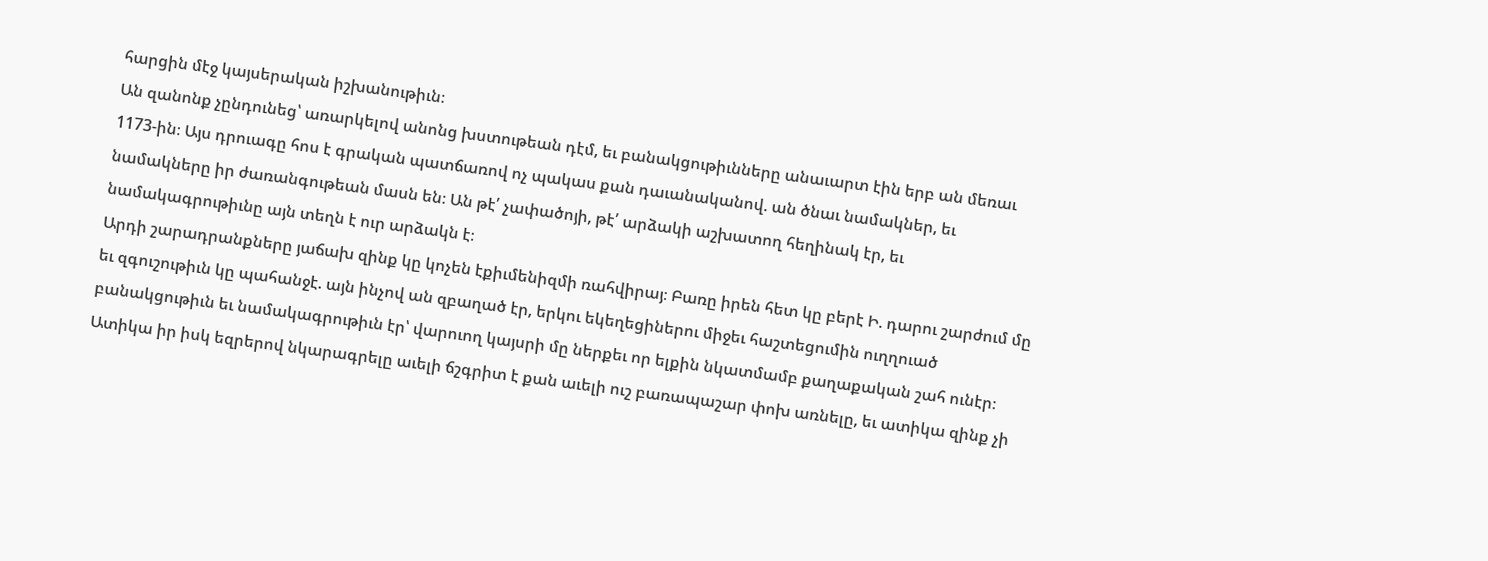հարցին մէջ կայսերական իշխանութիւն։
Ան զանոնք չընդունեց՝ առարկելով անոնց խստութեան դէմ, եւ բանակցութիւնները անաւարտ էին երբ ան մեռաւ 1173-ին։ Այս դրուագը հոս է գրական պատճառով ոչ պակաս քան դաւանականով. ան ծնաւ նամակներ, եւ նամակները իր ժառանգութեան մասն են։ Ան թէ՛ չափածոյի, թէ՛ արձակի աշխատող հեղինակ էր, եւ նամակագրութիւնը այն տեղն է ուր արձակն է։
Արդի շարադրանքները յաճախ զինք կը կոչեն էքիւմենիզմի ռահվիրայ։ Բառը իրեն հետ կը բերէ Ի. դարու շարժում մը եւ զգուշութիւն կը պահանջէ. այն ինչով ան զբաղած էր, երկու եկեղեցիներու միջեւ հաշտեցումին ուղղուած բանակցութիւն եւ նամակագրութիւն էր՝ վարուող կայսրի մը ներքեւ որ ելքին նկատմամբ քաղաքական շահ ունէր։ Ատիկա իր իսկ եզրերով նկարագրելը աւելի ճշգրիտ է քան աւելի ուշ բառապաշար փոխ առնելը, եւ ատիկա զինք չի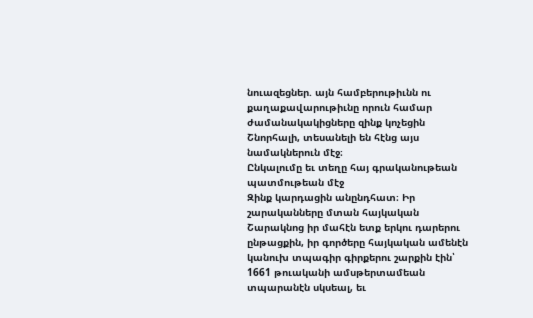նուազեցներ. այն համբերութիւնն ու քաղաքավարութիւնը որուն համար ժամանակակիցները զինք կոչեցին Շնորհալի, տեսանելի են հէնց այս նամակներուն մէջ։
Ընկալումը եւ տեղը հայ գրականութեան պատմութեան մէջ
Զինք կարդացին անընդհատ։ Իր շարականները մտան հայկական Շարակնոց իր մահէն ետք երկու դարերու ընթացքին, իր գործերը հայկական ամենէն կանուխ տպագիր գիրքերու շարքին էին՝ 1661 թուականի ամսթերտամեան տպարանէն սկսեալ, եւ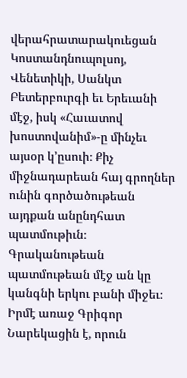վերահրատարակուեցան Կոստանդնուպոլսոյ, Վենետիկի, Սանկտ Բետերբուրգի եւ Երեւանի մէջ, իսկ «Հաւատով խոստովանիմ»-ը մինչեւ այսօր կ՚ըսուի։ Քիչ միջնադարեան հայ գրողներ ունին գործածութեան այդքան անընդհատ պատմութիւն։
Գրականութեան պատմութեան մէջ ան կը կանգնի երկու բանի միջեւ։ Իրմէ առաջ Գրիգոր Նարեկացին է, որուն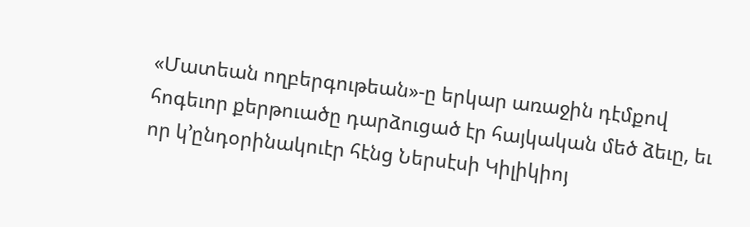«Մատեան ողբերգութեան»-ը երկար առաջին դէմքով հոգեւոր քերթուածը դարձուցած էր հայկական մեծ ձեւը, եւ որ կ՚ընդօրինակուէր հէնց Ներսէսի Կիլիկիոյ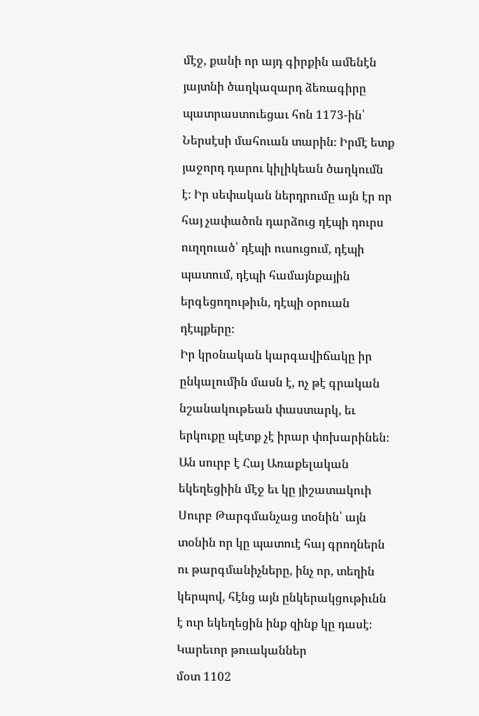մէջ, քանի որ այդ գիրքին ամենէն յայտնի ծաղկազարդ ձեռագիրը պատրաստուեցաւ հոն 1173-ին՝ Ներսէսի մահուան տարին։ Իրմէ ետք յաջորդ դարու կիլիկեան ծաղկումն է։ Իր սեփական ներդրումը այն էր որ հայ չափածոն դարձուց դէպի դուրս ուղղուած՝ դէպի ուսուցում, դէպի պատում, դէպի համայնքային երգեցողութիւն, դէպի օրուան դէպքերը։
Իր կրօնական կարգավիճակը իր ընկալումին մասն է, ոչ թէ գրական նշանակութեան փաստարկ, եւ երկուքը պէտք չէ իրար փոխարինեն։ Ան սուրբ է Հայ Առաքելական եկեղեցիին մէջ եւ կը յիշատակուի Սուրբ Թարգմանչաց տօնին՝ այն տօնին որ կը պատուէ հայ գրողներն ու թարգմանիչները, ինչ որ, տեղին կերպով, հէնց այն ընկերակցութիւնն է ուր եկեղեցին ինք զինք կը դասէ։
Կարեւոր թուականներ
մօտ 1102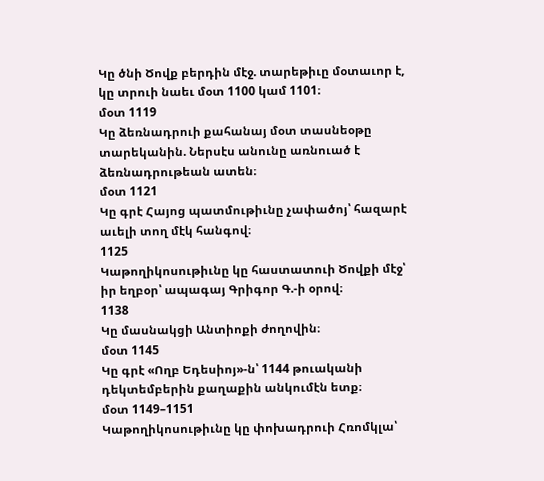Կը ծնի Ծովք բերդին մէջ. տարեթիւը մօտաւոր է, կը տրուի նաեւ մօտ 1100 կամ 1101։
մօտ 1119
Կը ձեռնադրուի քահանայ մօտ տասնեօթը տարեկանին. Ներսէս անունը առնուած է ձեռնադրութեան ատեն։
մօտ 1121
Կը գրէ Հայոց պատմութիւնը չափածոյ՝ հազարէ աւելի տող մէկ հանգով։
1125
Կաթողիկոսութիւնը կը հաստատուի Ծովքի մէջ՝ իր եղբօր՝ ապագայ Գրիգոր Գ.-ի օրով։
1138
Կը մասնակցի Անտիոքի ժողովին։
մօտ 1145
Կը գրէ «Ողբ Եդեսիոյ»-ն՝ 1144 թուականի դեկտեմբերին քաղաքին անկումէն ետք։
մօտ 1149–1151
Կաթողիկոսութիւնը կը փոխադրուի Հռոմկլա՝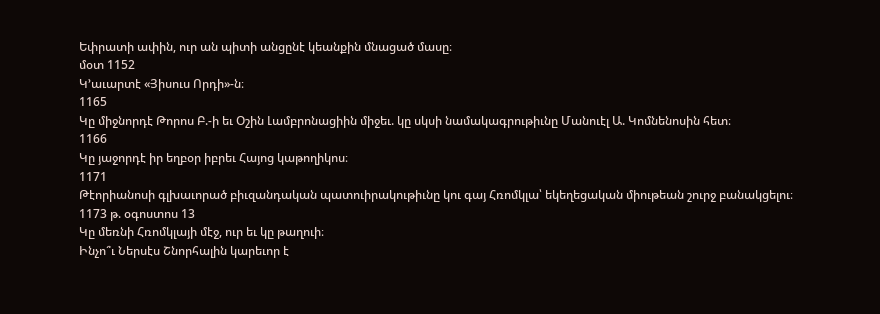Եփրատի ափին, ուր ան պիտի անցընէ կեանքին մնացած մասը։
մօտ 1152
Կ՚աւարտէ «Յիսուս Որդի»-ն։
1165
Կը միջնորդէ Թորոս Բ.-ի եւ Օշին Լամբրոնացիին միջեւ. կը սկսի նամակագրութիւնը Մանուէլ Ա. Կոմնենոսին հետ։
1166
Կը յաջորդէ իր եղբօր իբրեւ Հայոց կաթողիկոս։
1171
Թէորիանոսի գլխաւորած բիւզանդական պատուիրակութիւնը կու գայ Հռոմկլա՝ եկեղեցական միութեան շուրջ բանակցելու։
1173 թ. օգոստոս 13
Կը մեռնի Հռոմկլայի մէջ, ուր եւ կը թաղուի։
Ինչո՞ւ Ներսէս Շնորհալին կարեւոր է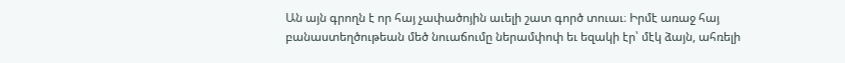Ան այն գրողն է որ հայ չափածոյին աւելի շատ գործ տուաւ։ Իրմէ առաջ հայ բանաստեղծութեան մեծ նուաճումը ներամփոփ եւ եզակի էր՝ մէկ ձայն, ահռելի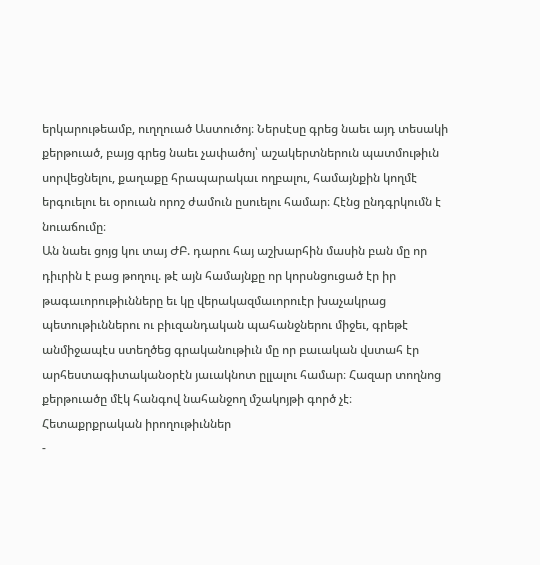երկարութեամբ, ուղղուած Աստուծոյ։ Ներսէսը գրեց նաեւ այդ տեսակի քերթուած, բայց գրեց նաեւ չափածոյ՝ աշակերտներուն պատմութիւն սորվեցնելու, քաղաքը հրապարակաւ ողբալու, համայնքին կողմէ երգուելու եւ օրուան որոշ ժամուն ըսուելու համար։ Հէնց ընդգրկումն է նուաճումը։
Ան նաեւ ցոյց կու տայ ԺԲ. դարու հայ աշխարհին մասին բան մը որ դիւրին է բաց թողուլ. թէ այն համայնքը որ կորսնցուցած էր իր թագաւորութիւնները եւ կը վերակազմաւորուէր խաչակրաց պետութիւններու ու բիւզանդական պահանջներու միջեւ, գրեթէ անմիջապէս ստեղծեց գրականութիւն մը որ բաւական վստահ էր արհեստագիտականօրէն յաւակնոտ ըլլալու համար։ Հազար տողնոց քերթուածը մէկ հանգով նահանջող մշակոյթի գործ չէ։
Հետաքրքրական իրողութիւններ
-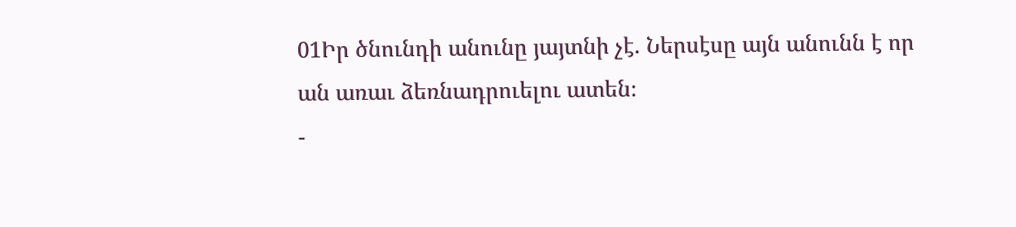01Իր ծնունդի անունը յայտնի չէ. Ներսէսը այն անունն է որ ան առաւ ձեռնադրուելու ատեն։
-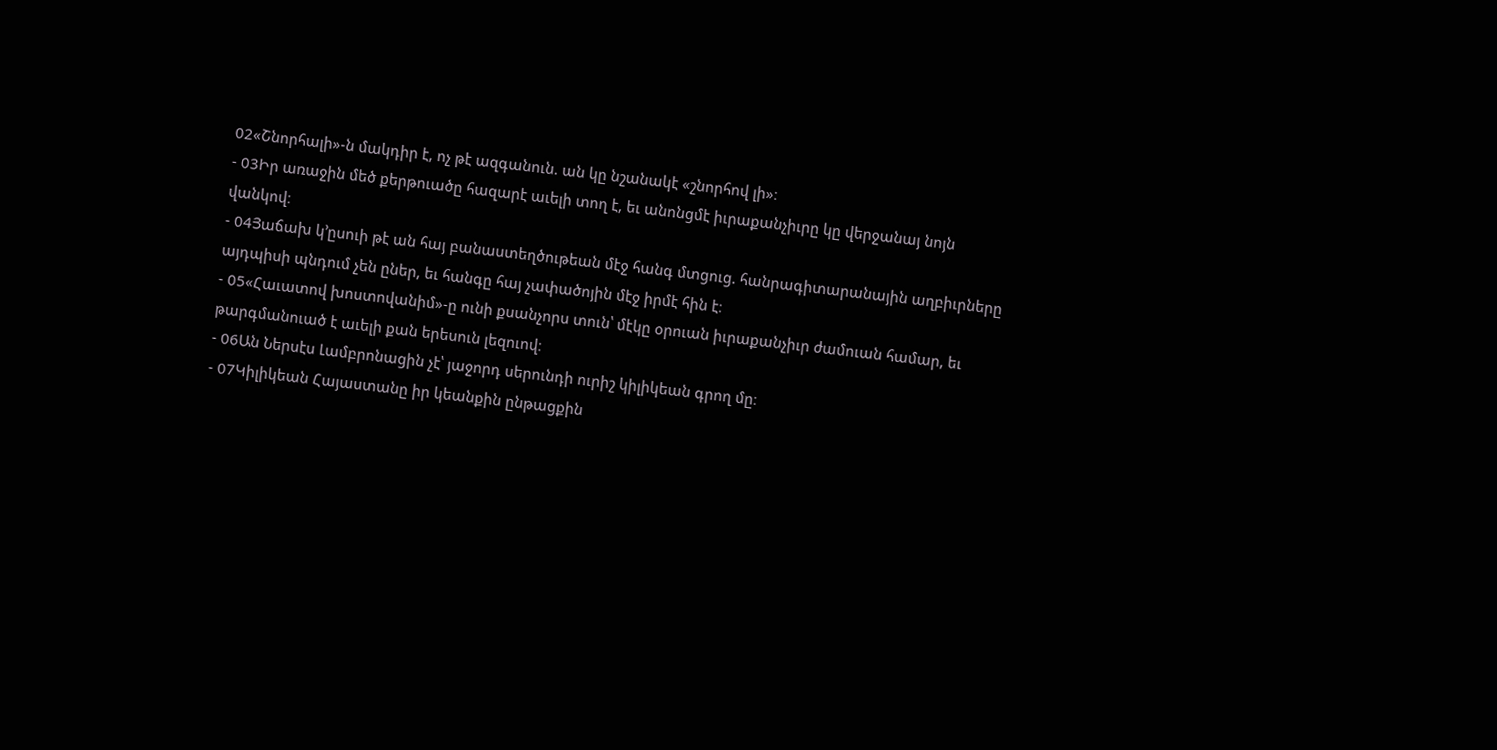02«Շնորհալի»-ն մակդիր է, ոչ թէ ազգանուն. ան կը նշանակէ «շնորհով լի»։
- 03Իր առաջին մեծ քերթուածը հազարէ աւելի տող է, եւ անոնցմէ իւրաքանչիւրը կը վերջանայ նոյն վանկով։
- 04Յաճախ կ՚ըսուի թէ ան հայ բանաստեղծութեան մէջ հանգ մտցուց. հանրագիտարանային աղբիւրները այդպիսի պնդում չեն ըներ, եւ հանգը հայ չափածոյին մէջ իրմէ հին է։
- 05«Հաւատով խոստովանիմ»-ը ունի քսանչորս տուն՝ մէկը օրուան իւրաքանչիւր ժամուան համար, եւ թարգմանուած է աւելի քան երեսուն լեզուով։
- 06Ան Ներսէս Լամբրոնացին չէ՝ յաջորդ սերունդի ուրիշ կիլիկեան գրող մը։
- 07Կիլիկեան Հայաստանը իր կեանքին ընթացքին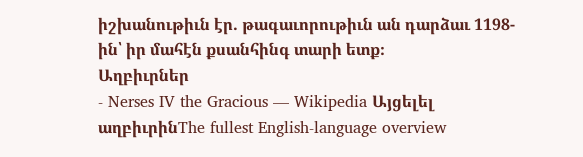իշխանութիւն էր. թագաւորութիւն ան դարձաւ 1198-ին՝ իր մահէն քսանհինգ տարի ետք։
Աղբիւրներ
- Nerses IV the Gracious — Wikipedia Այցելել աղբիւրինThe fullest English-language overview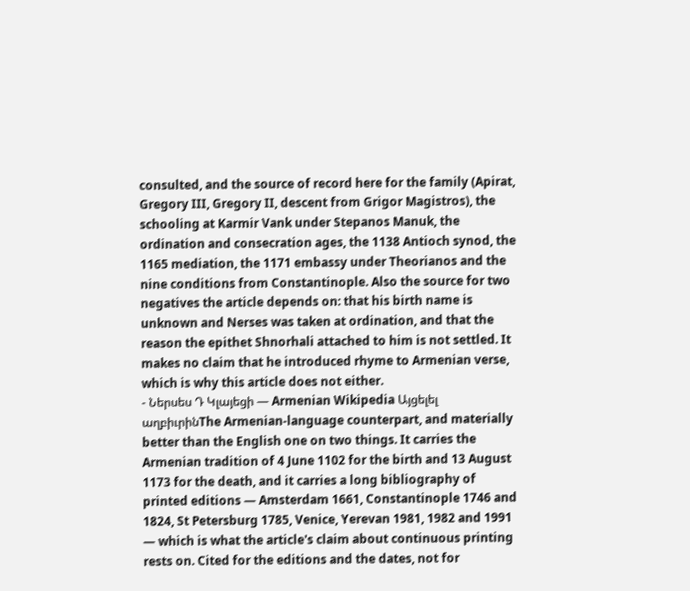consulted, and the source of record here for the family (Apirat, Gregory III, Gregory II, descent from Grigor Magistros), the schooling at Karmir Vank under Stepanos Manuk, the ordination and consecration ages, the 1138 Antioch synod, the 1165 mediation, the 1171 embassy under Theorianos and the nine conditions from Constantinople. Also the source for two negatives the article depends on: that his birth name is unknown and Nerses was taken at ordination, and that the reason the epithet Shnorhali attached to him is not settled. It makes no claim that he introduced rhyme to Armenian verse, which is why this article does not either.
- Ներսես Դ Կլայեցի — Armenian Wikipedia Այցելել աղբիւրինThe Armenian-language counterpart, and materially better than the English one on two things. It carries the Armenian tradition of 4 June 1102 for the birth and 13 August 1173 for the death, and it carries a long bibliography of printed editions — Amsterdam 1661, Constantinople 1746 and 1824, St Petersburg 1785, Venice, Yerevan 1981, 1982 and 1991 — which is what the article's claim about continuous printing rests on. Cited for the editions and the dates, not for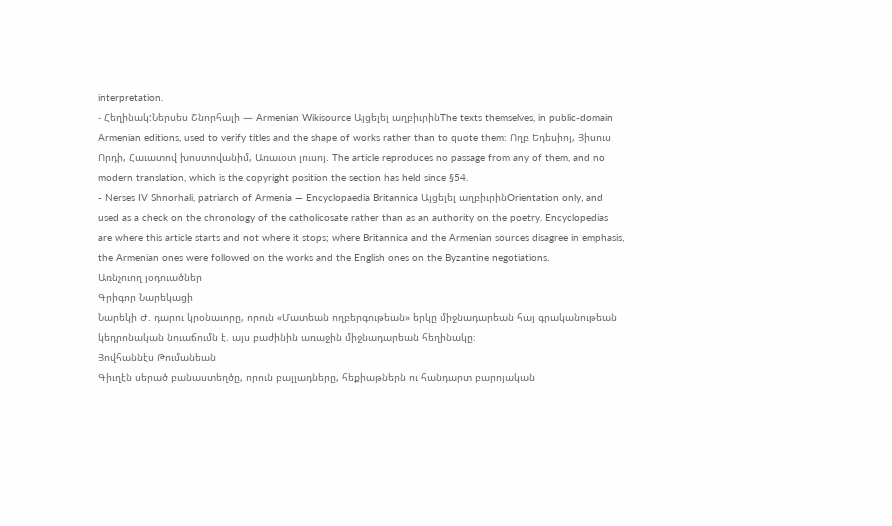interpretation.
- Հեղինակ:Ներսես Շնորհալի — Armenian Wikisource Այցելել աղբիւրինThe texts themselves, in public-domain Armenian editions, used to verify titles and the shape of works rather than to quote them: Ողբ Եդեսիոյ, Յիսուս Որդի, Հաւատով խոստովանիմ, Առաւօտ լուսոյ. The article reproduces no passage from any of them, and no modern translation, which is the copyright position the section has held since §54.
- Nerses IV Shnorhali, patriarch of Armenia — Encyclopaedia Britannica Այցելել աղբիւրինOrientation only, and used as a check on the chronology of the catholicosate rather than as an authority on the poetry. Encyclopedias are where this article starts and not where it stops; where Britannica and the Armenian sources disagree in emphasis, the Armenian ones were followed on the works and the English ones on the Byzantine negotiations.
Առնչուող յօդուածներ
Գրիգոր Նարեկացի
Նարեկի Ժ. դարու կրօնաւորը, որուն «Մատեան ողբերգութեան» երկը միջնադարեան հայ գրականութեան կեդրոնական նուաճումն է. այս բաժինին առաջին միջնադարեան հեղինակը։
Յովհաննէս Թումանեան
Գիւղէն սերած բանաստեղծը, որուն բալլադները, հեքիաթներն ու հանդարտ բարոյական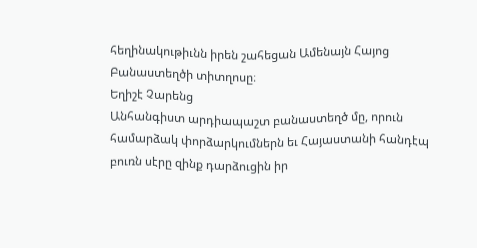հեղինակութիւնն իրեն շահեցան Ամենայն Հայոց Բանաստեղծի տիտղոսը։
Եղիշէ Չարենց
Անհանգիստ արդիապաշտ բանաստեղծ մը, որուն համարձակ փորձարկումներն եւ Հայաստանի հանդէպ բուռն սէրը զինք դարձուցին իր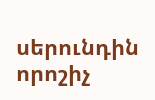սերունդին որոշիչ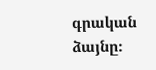գրական ձայնը։